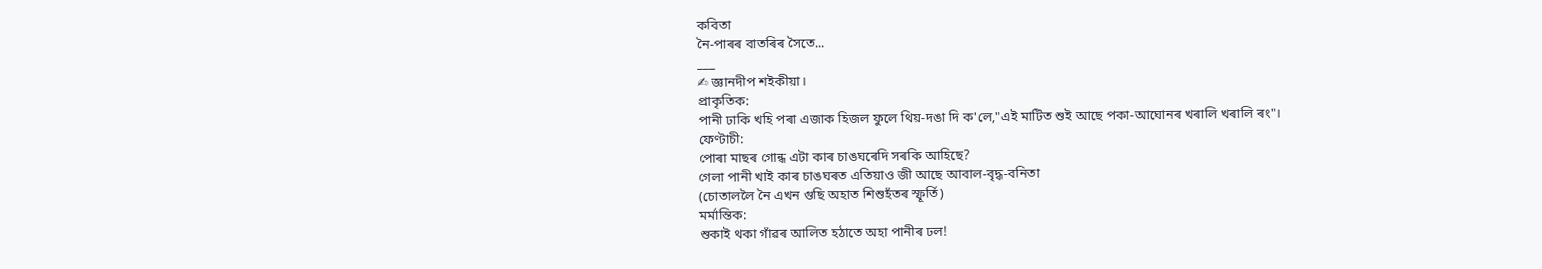কবিতা
নৈ-পাৰৰ বাতৰিৰ সৈতে...
___
✍ জ্ঞানদীপ শইকীয়া।
প্ৰাকৃতিক:
পানী ঢাকি খহি পৰা এজাক হিজল ফুলে থিয়-দঙা দি ক'লে,"এই মাটিত শুই আছে পকা-আঘোনৰ খৰালি খৰালি ৰং"।
ফেণ্টাচী:
পোৰা মাছৰ গোন্ধ এটা কাৰ চাঙঘৰেদি সৰকি আহিছে?
গেলা পানী খাই কাৰ চাঙঘৰত এতিয়াও জী আছে আবাল-বৃদ্ধ-বনিতা
(চোতাললৈ নৈ এখন গুছি অহাত শিশুহঁতৰ স্ফূৰ্তি)
মৰ্মান্তিক:
শুকাই থকা গাঁৱৰ আলিত হঠাতে অহা পানীৰ ঢল!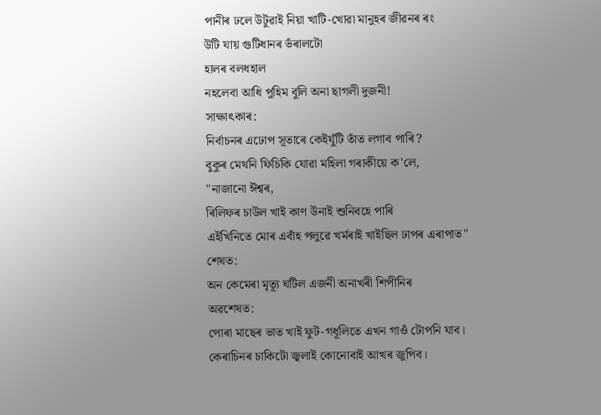পানীৰ ঢলে উটুৱাই নিয়া খাটি-খোৱা মানুহৰ জীৱনৰ ৰং
উটি যায় গুটিধানৰ ভঁৰালটো
হালৰ বলধহাল
নহলেবা আধি পুহিম বুলি অনা ছাগলী দুজনী!
সাক্ষাৎকাৰ:
নিৰ্বাচনৰ এঢোপ সূতাৰে কেইযুঁটি তাঁত লগাব পাৰি?
বুকুৰ মেথনি ফিচিকি যোৱা মহিলা গৰাকীয়ে ক'লে,
"নাজানো ঈশ্বৰ,
ৰিলিফৰ চাউল খাই কাণ উনাই শুনিবহে পাৰি
এইখিনিতে মোৰ এবাঁহ পলুৱে খৰ্মৰাই খাইছিল ঢাপৰ এৰাপাত"
শেষত:
অন কেমেৰা মৃত্যূ ঘটিল এজনী অনাখৰী শিপীনিৰ
অৱশেষত:
পোৰা মাছেৰ ভাত খাই ফুট-গধূলিতে এখন গাওঁ টোপনি যাব।
কেৰাচিনৰ চাকিটো জ্বলাই কোনোবাই আখৰ জুপিব।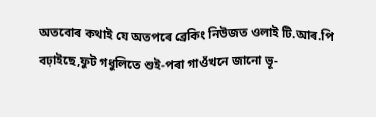অতবোৰ কথাই যে অতপৰে ব্ৰেকিং নিউজত ওলাই টি.আৰ.পি বঢ়াইছে,ফুট গধুলিতে শুই-পৰা গাওঁখনে জানো ভূ-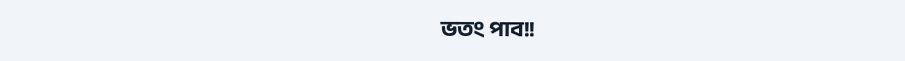ভতং পাব!!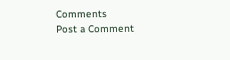Comments
Post a Comment